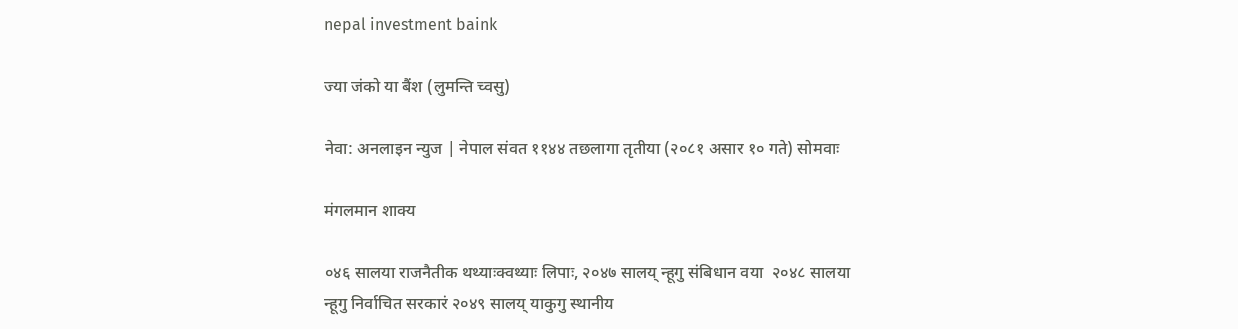nepal investment baink

ज्या जंको या बैंश (लुमन्ति च्वसु)

नेवा: अनलाइन न्युज | नेपाल संवत ११४४ तछलागा तृतीया (२०८१ असार १० गते) सोमवाः

मंगलमान शाक्य

०४६ सालया राजनैतीक थथ्याःक्वथ्याः लिपाः, २०४७ सालय् न्हूगु संबिधान वया  २०४८ सालया न्हूगु निर्वाचित सरकारं २०४९ सालय् याकुगु स्थानीय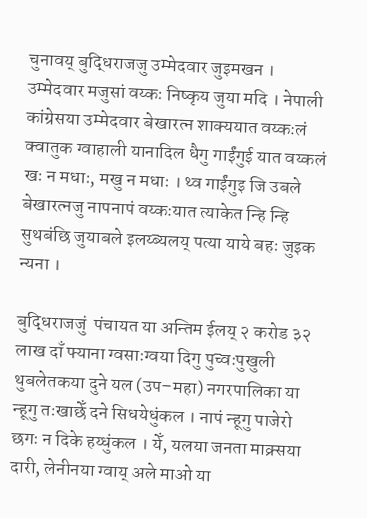चुनावय् बुद्धिराजजु उम्मेदवार जुइमखन । उम्मेदवार मजुसां वय्कः निष्कृय जुया मदि । नेपाली कांग्रेसया उम्मेदवार बेखारत्न शाक्ययात वय्कःलं क्वातुक ग्वाहाली यानादिल धैगु गाईंगुई यात वय्कलं खः न मधाः, मखु न मधाः । थ्व गाईंगुइ जि उबले बेखारत्नजु नापनापं वय्कःयात त्याकेत न्हि न्हि सुथबंछि जुयाबले इलय्ब्यलय् पत्या याये बहः जुइक न्यना ।

बुद्धिराजजुं  पंचायत या अन्तिम ईलय् २ करोड ३२ लाख दाँ फ्याना ग्वसाःग्वया दिगु पुच्वःपुखुली थुबलेतकया दुने यल (उप–महा) नगरपालिका या न्हूगु तःखाछेँ दने सिधयेधुंकल । नापं न्हूगु पाजेरो छगः न दिके हय्धुंकल । येँ, यलया जनता माक्र्सया दारी, लेनीनया ग्वाय् अले माओ या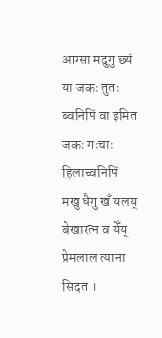आग्सा मदुगु छ्यं या जकः तुतः ब्वनिपिं वा इमित जकः गःचाः हिलाच्वनिपिं मखु धैगु खँ यलय् बेखारत्न व येँय् प्रेमलाल त्याना सिदत ।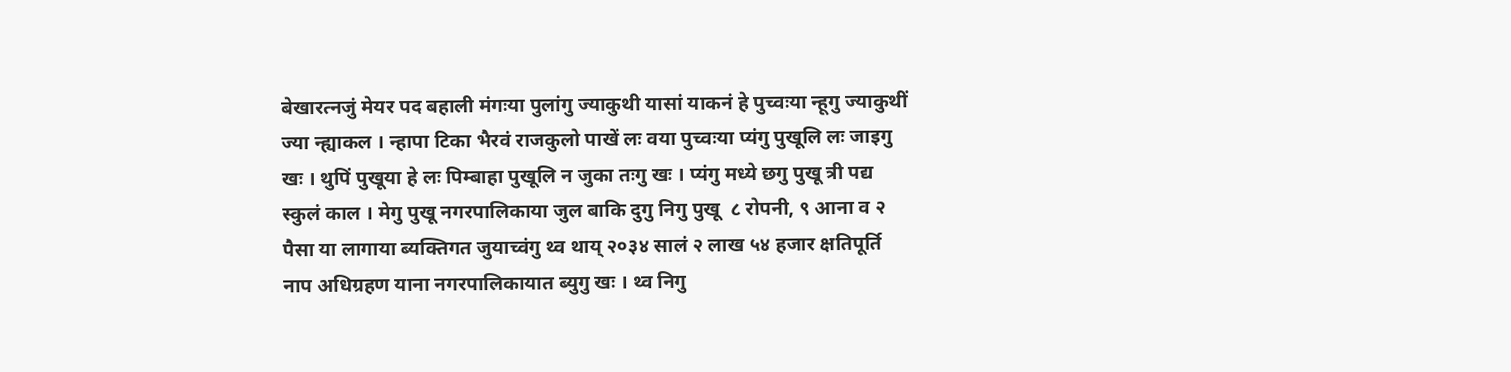बेखारत्नजुं मेयर पद बहाली मंगःया पुलांगु ज्याकुथी यासां याकनं हे पुच्वःया न्हूगु ज्याकुथीं ज्या न्ह्याकल । न्हापा टिका भैरवं राजकुलो पाखें लः वया पुच्वःया प्यंगु पुखूलि लः जाइगु खः । थुपिं पुखूया हे लः पिम्बाहा पुखूलि न जुका तःगु खः । प्यंगु मध्ये छगु पुखू त्री पद्य  स्कुलं काल । मेगु पुखू नगरपालिकाया जुल बाकि दुगु निगु पुखू  ८ रोपनी, ९ आना व २ पैसा या लागाया ब्यक्तिगत जुयाच्वंगु थ्व थाय् २०३४ सालं २ लाख ५४ हजार क्षतिपूर्ति नाप अधिग्रहण याना नगरपालिकायात ब्युगु खः । थ्व निगु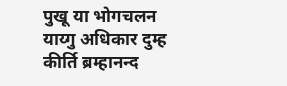पुखू या भोगचलन याय्गु अधिकार दुम्ह कीर्ति ब्रम्हानन्द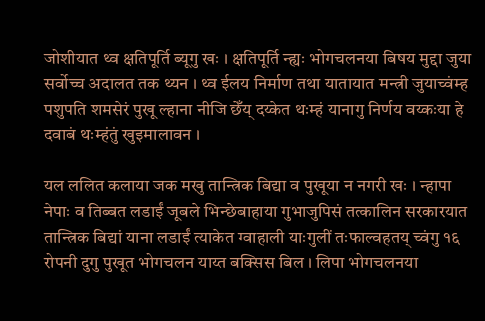जोशीयात थ्व क्षतिपूर्ति ब्यूगु खः । क्षतिपूर्ति न्ह्यः भोगचलनया बिषय मुद्दा जुया सर्वोच्च अदालत तक थ्यन । थ्व ईलय निर्माण तथा यातायात मन्त्री जुयाच्वंम्ह पशुपति शमसेरं पुखू ल्हाना नीजि छेँय् दय्केत थःम्हं यानागु निर्णय वय्कःया हे दवाबं थःम्हंतुं खुइमालावन ।

यल ललित कलाया जक मखु तान्त्रिक बिद्या व पुखूया न नगरी खः । न्हापा नेपाः व तिब्बत लडाईं जूबले भिन्छेबाहाया गुभाजुपिसं तत्कालिन सरकारयात तान्त्रिक बिद्यां याना लडाईं त्याकेत ग्वाहाली याःगुलीं तःफाल्वहतय् च्वंगु १६ रोपनी दुगु पुखूत भोगचलन याय्त बक्सिस बिल । लिपा भोगचलनया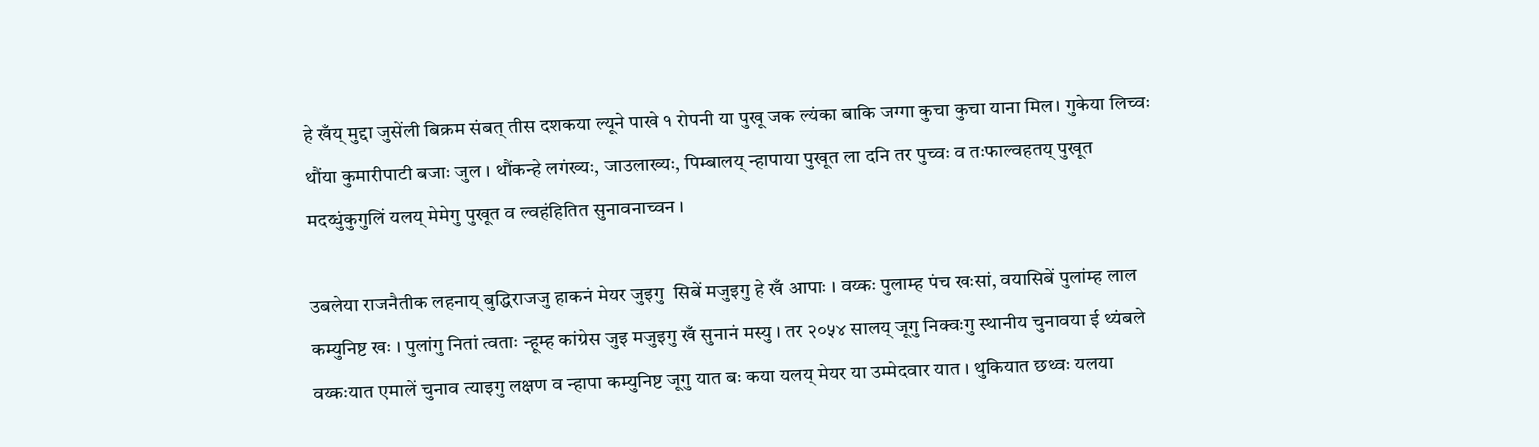हे खँय् मुद्दा जुसेंली बिक्रम संबत् तीस दशकया ल्यूने पाखे १ रोपनी या पुखू जक ल्यंका बाकि जग्गा कुचा कुचा याना मिल। गुकेया लिच्वः थौंया कुमारीपाटी बजाः जुल । थौंकन्हे लगंख्यः, जाउलाख्यः, पिम्बालय् न्हापाया पुखूत ला दनि तर पुच्वः व तःफाल्वहतय् पुखूत मदय्धुंकुगुलिं यलय् मेमेगु पुखूत व ल्वहंहितित सुनावनाच्वन ।

उबलेया राजनैतीक लहनाय् बुद्धिराजजु हाकनं मेयर जुइगु  सिबें मजुइगु हे खँ आपाः । वय्कः पुलाम्ह पंच खःसां, वयासिबें पुलांम्ह लाल कम्युनिष्ट खः । पुलांगु नितां त्वताः न्हूम्ह कांग्रेस जुइ मजुइगु खँ सुनानं मस्यु । तर २०५४ सालय् जूगु निक्वःगु स्थानीय चुनावया ई थ्यंबले वय्कःयात एमालें चुनाव त्याइगु लक्षण व न्हापा कम्युनिष्ट जूगु यात बः कया यलय् मेयर या उम्मेदवार यात । थुकियात छथ्वः यलया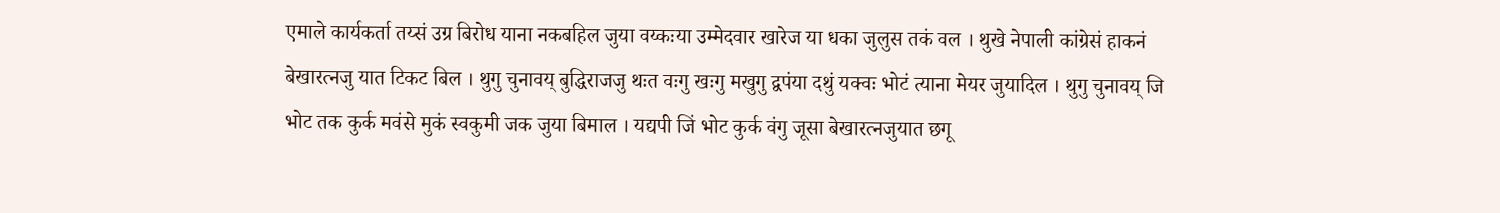एमाले कार्यकर्ता तय्सं उग्र बिरोध याना नकबहिल जुया वय्कःया उम्मेदवार खारेज या धका जुलुस तकं वल । थुखे नेपाली कांग्रेसं हाकनं बेखारत्नजु यात टिकट बिल । थुगु चुनावय् बुद्धिराजजु थःत वःगु खःगु मखुगु द्वपंया दथुं यक्वः भोटं त्याना मेयर जुयादिल । थुगु चुनावय् जि भोट तक कुर्क मवंसे मुकं स्वकुमी जक जुया बिमाल । यद्यपी जिं भोट कुर्क वंगु जूसा बेखारत्नजुयात छगू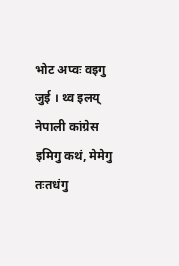भोट अप्वः वइगु जुई । थ्व इलय् नेपाली कांग्रेस इमिगु कथं, मेमेगु तःतधंगु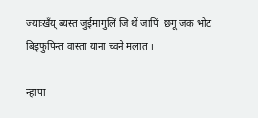ज्याःखँय् ब्यस्त जुईमागुलिं जि थें जापिं  छगू जक भोट बिइफुपिन्त वास्ता याना च्वने मलात ।

न्हापा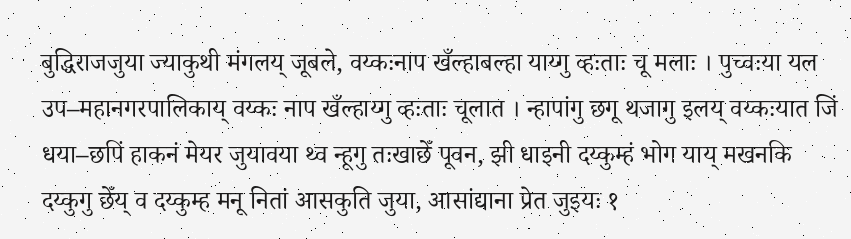बुद्धिराजजुया ज्याकुथी मंगलय् जूबले, वय्कःनाप खँल्हाबल्हा याय्गु व्हःताः चू मलाः । पुच्वःया यल उप–महानगरपालिकाय् वय्कः नाप खँल्हाय्गु व्हःताः चूलात । न्हापांगु छगू थजागु इलय् वय्कःयात जिं धया–छपिं हाकनं मेयर जुयावया थ्व न्हूगु तःखाछेँ पूवन, झी धाइनी दय्कुम्हं भोग याय् मखनकि  दय्कुगु छेँय् व दय्कुम्ह मनू नितां आसकुति जुया, आसांद्याना प्रेत जुइयः १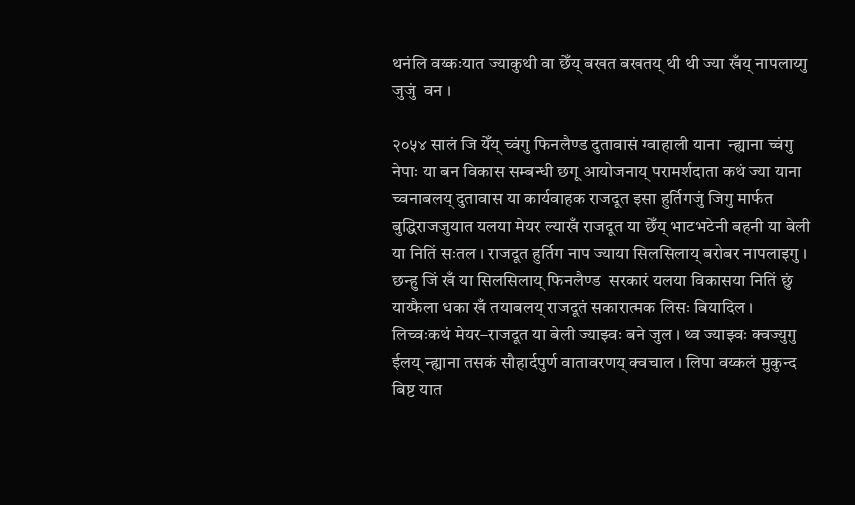थनंलि वय्कःयात ज्याकुथी वा छेँय् बखत बखतय् थी थी ज्या खँय् नापलाय्गु जुजुं  वन ।

२०५४ सालं जि येँय् च्वंगु फिनलैण्ड दुतावासं ग्वाहाली याना  न्ह्याना च्वंगु नेपाः या बन विकास सम्बन्धी छगू आयोजनाय् परामर्शदाता कथं ज्या याना च्वनाबलय् दुतावास या कार्यवाहक राजदूत इसा हुर्तिगजुं जिगु मार्फत बुद्धिराजजुयात यलया मेयर ल्याखँ राजदूत या छेँय् भाटभटेनी बहनी या बेली या नितिं सःतल । राजदूत हुर्तिग नाप ज्याया सिलसिलाय् बरोबर नापलाइगु । छन्हु जिं खँ या सिलसिलाय् फिनलैण्ड  सरकारं यलया विकासया नितिं छुं याय्फैला धका खँ तयाबलय् राजदूतं सकारात्मक लिसः बियादिल । लिच्वःकथं मेयर–राजदूत या बेली ज्याझ्वः बने जुल । थ्व ज्याझ्वः क्वज्युगु ईलय् न्ह्याना तसकं सौहार्दपुर्ण वातावरणय् क्वचाल । लिपा वय्कलं मुकुन्द बिष्ट यात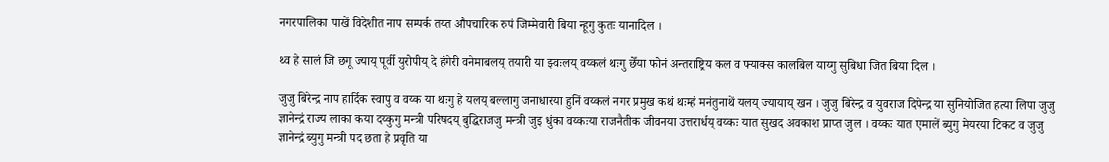नगरपालिका पाखें विदेशीत नाप सम्पर्क तय्त औपचारिक रुपं जिम्मेवारी बिया न्हूगु कुतः यानादिल ।

थ्व हे सालं जि छगू ज्याय् पूर्वी युरोपीय् दे हंगेरी वनेमाबलय् तयारी या झ्वःलय् वय्कलं थःगु छेँया फोनं अन्तराष्ट्रिय कल व फ्याक्स कालबिल याय्गु सुबिधा जित बिया दिल ।

जुजु बिरेन्द्र नाप हार्दिक स्वापु व वय्क या थःगु हे यलय् बल्लागु जनाधारया हुनिं वय्कलं नगर प्रमुख कथं थःम्हं मनंतुनाथें यलय् ज्यायाय् खन । जुजु बिरेन्द्र व युवराज दिपेन्द्र या सुनियोजित हत्या लिपा जुजु ज्ञानेन्द्रं राज्य लाका कया दय्कुगु मन्त्री परिषदय् बुद्धिराजजु मन्त्री जुइ धुंका वय्कःया राजनैतीक जीवनया उत्तरार्धय् वय्कः यात सुखद अवकाश प्राप्त जुल । वय्कः यात एमालें ब्युगु मेयरया टिकट व जुजु ज्ञानेन्द्रं ब्युगु मन्त्री पद छता हे प्रवृति या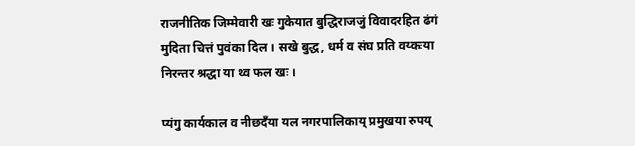राजनीतिक जिम्मेवारी खः गुकेयात बुद्धिराजजुं विवादरहित ढंगं मुदिता चित्तं पुवंका दिल । सखे बुद्ध, धर्म व संघ प्रति वय्कःया निरन्तर श्रद्धा या थ्व फल खः ।

प्यंगु कार्यकाल व नीछदँया यल नगरपालिकाय् प्रमुखया रुपय्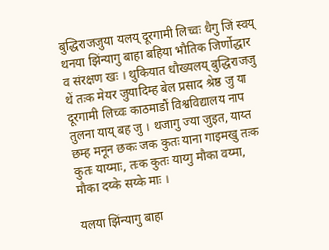बुद्धिराजजुया यलय् दूरगामी लिच्वः धैगु जिं स्वय् थनया झिंन्यागु बाहा बहिया भौतिक जिर्णोद्धार व संरक्षण खः । थुकियात धौख्यलय् बुद्धिराजजु थें तःक मेयर जुयादिम्ह बेल प्रसाद श्रेष्ठ जु या दूरगामी लिच्वः काठमाडौं विश्वविद्यालय नाप तुलना याय् बह जु । थजागु ज्या जुइत, याय्त छम्ह मनून छकः जक कुतः याना गाइमखु तःक कुतः याय्माः, तःक कुतः याय्गु मौका वय्मा, मौका दय्के सय्के माः ।

यलया झिंन्यागु बाहा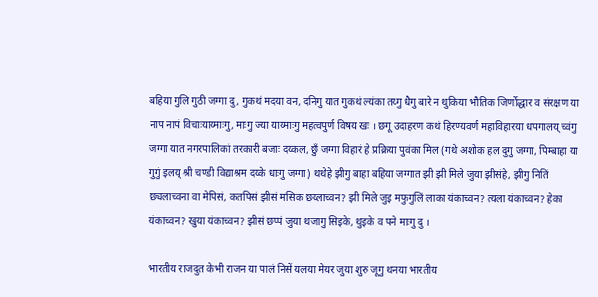बहिया गुलि गुठी जग्गा दु, गुकथं मदया वन, दनिगु यात गुकथं ल्यंका तय्गु धैगु बारे न थुकिया भौतिक जिर्णोद्धार व संरक्षण या नाप नापं विचाःयाय्माःगु, माःगु ज्या याय्माःगु महत्वपुर्ण विषय खः । छगू उदाहरण कथं हिरण्यवर्ण महाविहारया धपगालय् च्वंगु जग्गा यात नगरपालिकां तरकारी बजाः दय्कल, छुँ जग्गा विहारं हे प्रक्रिया पुवंका मिल (गथे अशोक हल दुगु जग्गा, पिम्बाहा या गुगुं इलय् श्री चण्डी विद्याश्रम दय्के धाःगु जग्गा) थथेहे झीगु बाहा बहिया जग्गात झी झी मिले जुया झीसंहे, झीगु नितिं छ्यलाच्वना वा मेपिसं, कतपिसं झीसं मसिक छय्लाच्वन? झी मिले जुइ मफुगुलिं लाका यंकाच्वन? त्यला यंकाच्वन? हेका यंकाच्वन? खुया यंकाच्वन? झीसं छप्पं जुया थजागु सिइके, थुइके व पने माःगु दु ।

भारतीय राजदुत केभी राजन या पालं निसें यलया मेयर जुया शुरु जूगु थनया भारतीय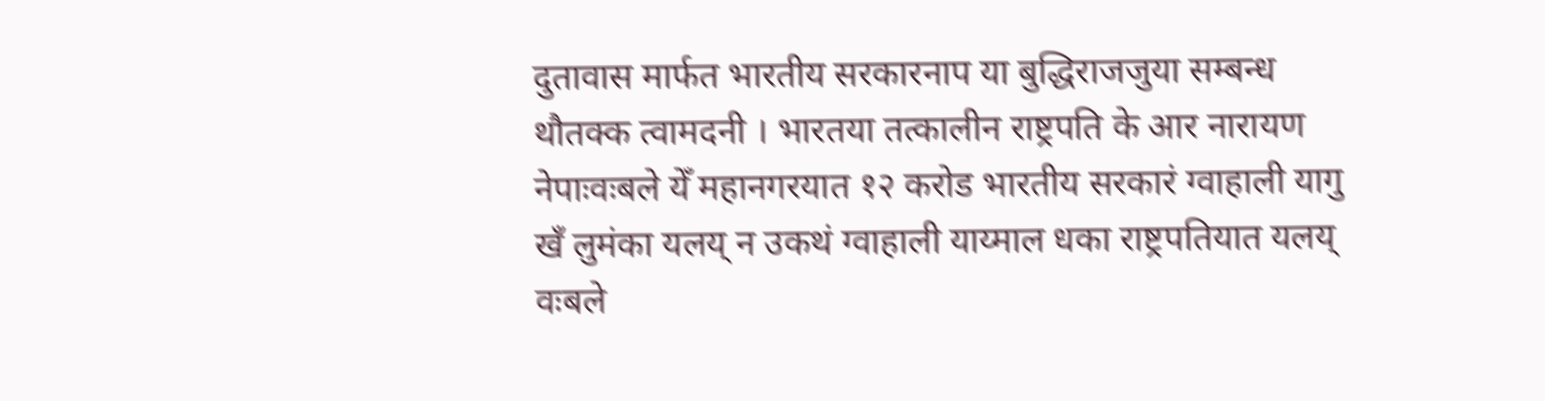दुतावास मार्फत भारतीय सरकारनाप या बुद्धिराजजुया सम्बन्ध थौतक्क त्वामदनी । भारतया तत्कालीन राष्ट्रपति के आर नारायण नेपाःवःबले येँ महानगरयात १२ करोड भारतीय सरकारं ग्वाहाली यागु खँ लुमंका यलय् न उकथं ग्वाहाली याय्माल धका राष्ट्रपतियात यलय् वःबले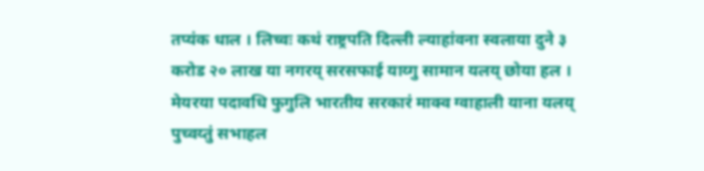तप्यंक धाल । लिच्वः कथं राष्ट्रपति दिल्ली ल्याहांवना स्वलाया दुने ३ करोड २० लाख या नगरय् सरसफाई याय्गु सामान यलय् छोया हल । मेयरया पदावधि फुगुलि भारतीय सरकारं माक्व ग्वाहाली याना यलय् पुच्वय्तुं सभाहल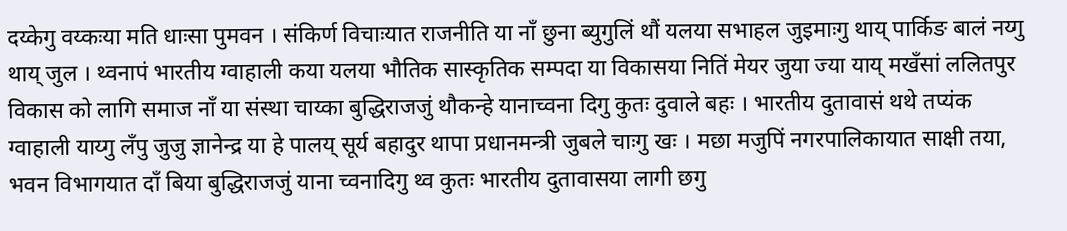दय्केगु वय्कःया मति धाःसा पुमवन । संकिर्ण विचाःयात राजनीति या नाँ छुना ब्युगुलिं थौं यलया सभाहल जुइमाःगु थाय् पार्किङ बालं नय्गु थाय् जुल । थ्वनापं भारतीय ग्वाहाली कया यलया भौतिक सास्कृतिक सम्पदा या विकासया नितिं मेयर जुया ज्या याय् मखँसां ललितपुर विकास को लागि समाज नाँ या संस्था चाय्का बुद्धिराजजुं थौकन्हे यानाच्वना दिगु कुतः दुवाले बहः । भारतीय दुतावासं थथे तप्यंक ग्वाहाली याय्गु लँपु जुजु ज्ञानेन्द्र या हे पालय् सूर्य बहादुर थापा प्रधानमन्त्री जुबले चाःगु खः । मछा मजुपिं नगरपालिकायात साक्षी तया, भवन विभागयात दाँ बिया बुद्धिराजजुं याना च्वनादिगु थ्व कुतः भारतीय दुतावासया लागी छगु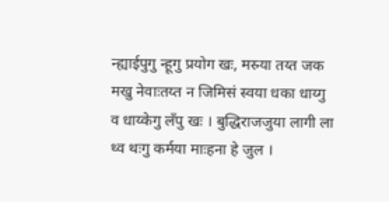न्ह्याईपुगु न्हूगु प्रयोग खः, मस्र्या तय्त जक मखु नेवाःतय्त न जिमिसं स्वया धका धाय्गु व धाय्केगु लँपु खः । बुद्धिराजजुया लागी ला थ्व थःगु कर्मया माःहना हे जुल ।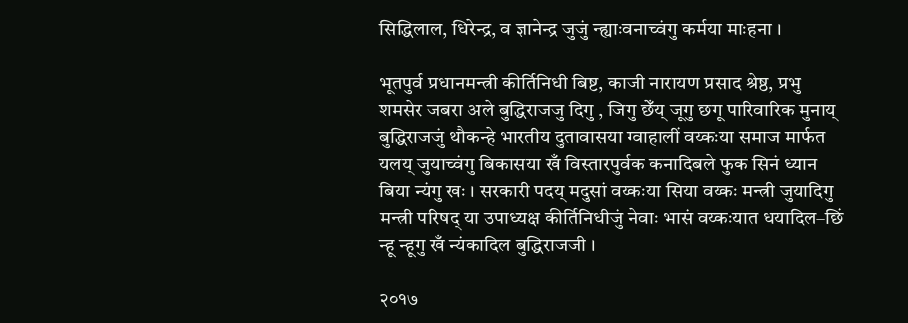सिद्धिलाल, धिरेन्द्र, व ज्ञानेन्द्र जुजुं न्ह्याःवनाच्वंगु कर्मया माःहना ।

भूतपुर्व प्रधानमन्त्री कीर्तिनिधी बिष्ट, काजी नारायण प्रसाद श्रेष्ठ, प्रभु शमसेर जबरा अले बुद्धिराजजु दिगु , जिगु छेँय् जूगु छगू पारिवारिक मुनाय् बुद्धिराजजुं थौकन्हे भारतीय दुतावासया ग्वाहालीं वय्कःया समाज मार्फत यलय् जुयाच्वंगु बिकासया खँ विस्तारपुर्वक कनादिबले फुक सिनं ध्यान बिया न्यंगु खः । सरकारी पदय् मदुसां वय्कःया सिया वय्कः मन्त्री जुयादिगु मन्त्री परिषद् या उपाध्यक्ष कीर्तिनिधीजुं नेवाः भासं वय्कःयात धयादिल–छिं न्हू न्हूगु खँ न्यंकादिल बुद्धिराजजी ।

२०१७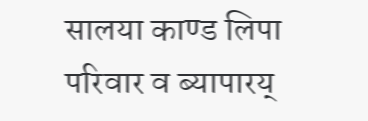सालया काण्ड लिपा परिवार व ब्यापारय्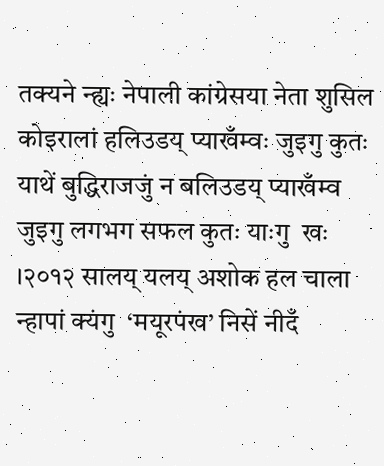तक्यने न्ह्यः नेपाली कांग्रेसया नेता शुसिल कोइरालां हलिउडय् प्याखँम्वः जुइगु कुतः याथें बुद्धिराजजुं न बलिउडय् प्याखँम्व जुइगु लगभग सफल कुतः याःगु  खः ।२०१२ सालय् यलय् अशोक हल चाला न्हापां क्यंगु  ‘मयूरपंख’ निसें नीदँ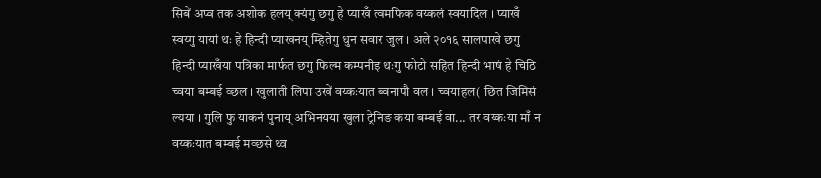सिबें अप्व तक अशोक हलय् क्यंगु छगु हे प्याखँ त्वमफिक वय्कलं स्वयादिल । प्याखँ स्वय्गु यायां थः हे हिन्दी प्याखनय् म्हितेगु धुन सवार जुल । अले २०१६ सालपाखे छगु हिन्दी प्याखँया पत्रिका मार्फत छगु फिल्म कम्पनीइ थःगु फोटो सहित हिन्दी भाषं हे चिठि च्वया बम्बई व्छल । खुलाती लिपा उखें वय्कःयात ब्वनापौ वल । च्वयाहल( छित जिमिसं ल्यया । गुलि फु याकनं पुनाय् अभिनयया खुला ट्रेनिङ कया बम्बई वा... तर वय्कःया माँ न वय्कःयात बम्बई मव्छसे थ्व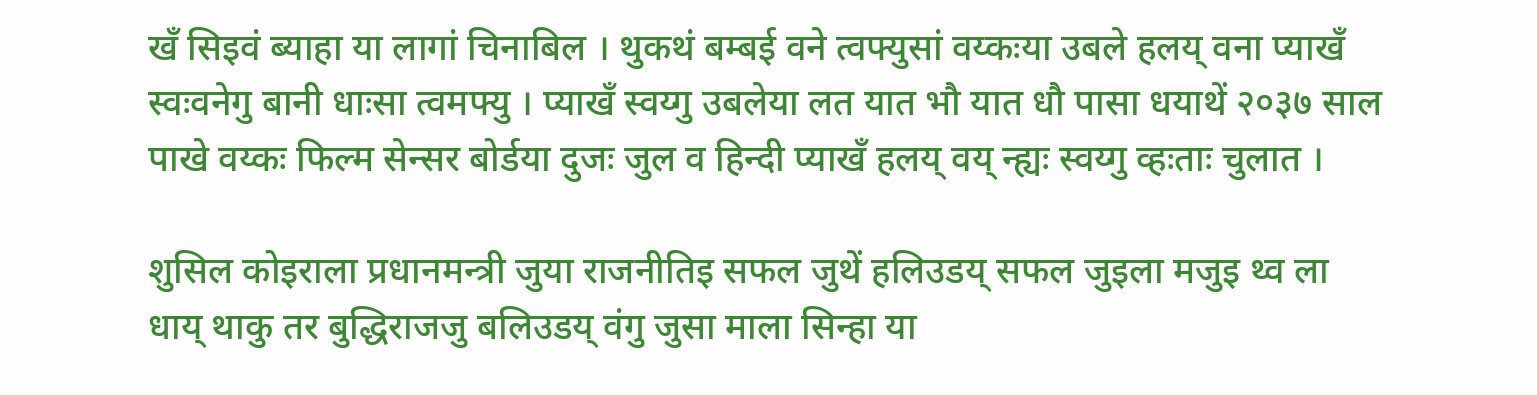खँ सिइवं ब्याहा या लागां चिनाबिल । थुकथं बम्बई वने त्वफ्युसां वय्कःया उबले हलय् वना प्याखँ स्वःवनेगु बानी धाःसा त्वमफ्यु । प्याखँ स्वय्गु उबलेया लत यात भौ यात धौ पासा धयाथें २०३७ साल पाखे वय्कः फिल्म सेन्सर बोर्डया दुजः जुल व हिन्दी प्याखँ हलय् वय् न्ह्यः स्वय्गु व्हःताः चुलात ।

शुसिल कोइराला प्रधानमन्त्री जुया राजनीतिइ सफल जुथें हलिउडय् सफल जुइला मजुइ थ्व ला धाय् थाकु तर बुद्धिराजजु बलिउडय् वंगु जुसा माला सिन्हा या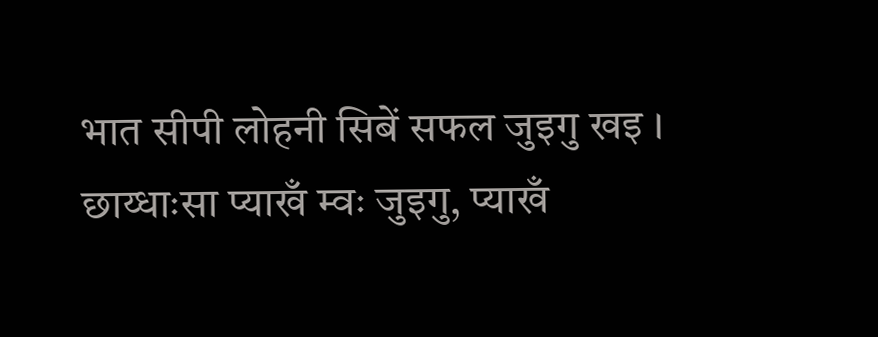भात सीपी लोहनी सिबें सफल जुइगु खइ । छाय्धाःसा प्याखँ म्वः जुइगु, प्याखँ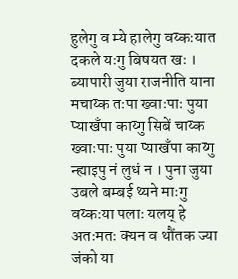हुलेगु व म्ये हालेगु वय्कःयात दकले यःगु बिषयत खः । ब्यापारी जुया राजनीति याना मचाय्क तःपा ख्वाःपाः पुया प्याखँपा काय्गु सिबें चाय्क ख्वाःपाः पुया प्याखँपा काय्गु न्ह्याइपु नं लुधं न । पुना जुया उबले बम्बई थ्यने माःगु वय्कःया पलाः यलय् हे अतःमतः क्यन व थौंतक ज्या जंको या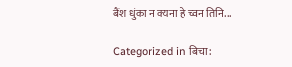बैंश धुंका न क्यना हे च्वन तिनि...

Categorized in बिचा: